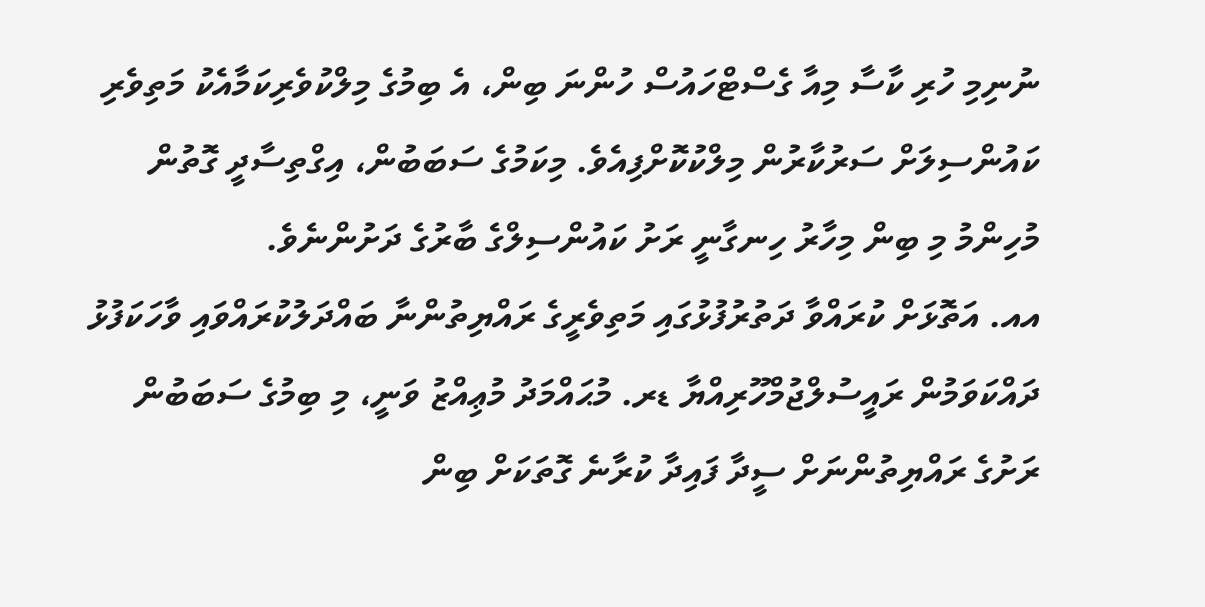ނުނިމި ހުރި ކާސާ މިއާ ގެސްޓްހައުސް ހުންނަ ބިން، އެ ބިމުގެ މިލްކުވެރިކަމާއެކު މަތިވެރި ކައުންސިލަށް ސަރުކާރުން މިލްކުކޮށްފިއެވެ. މިކަމުގެ ސަބަބުން، އިގްތިސާދީ ގޮތުން މުހިންމު މި ބިން މިހާރު ހިނގާނީ ރަށު ކައުންސިލްގެ ބާރުގެ ދަށުންނެވެ.
އއ. އަތޮޅަށް ކުރައްވާ ދަތުރުފުޅުގައި މަތިވެރީގެ ރައްޔިތުންނާ ބައްދަލުކުރައްވައި ވާހަކަފުޅު ދައްކަވަމުން ރައީސުލްޖުމްހޫރިއްޔާ ޑރ. މުޙައްމަދު މުޢިއްޒު ވަނީ، މި ބިމުގެ ސަބަބުން ރަށުގެ ރައްޔިތުންނަށް ސީދާ ފައިދާ ކުރާނެ ގޮތަކަށް ބިން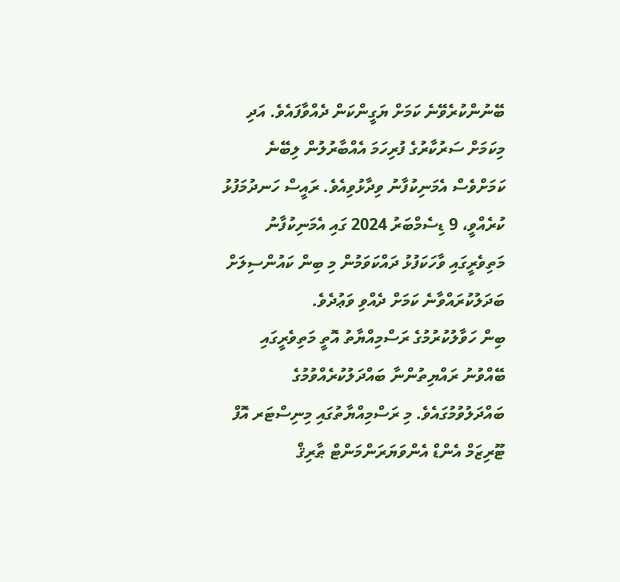ބޭނުންކުރެވޭނެ ކަމަށް ޔަގީންކަން ދެއްވާފައެވެ. އަދި މިކަމަށް ސަރުކާރުގެ ފުރިހަމަ އެއްބާރުލުން ލިބޭނެ ކަމަށްވެސް އެމަނިކުފާނު ވިދާޅުވިއެވެ. ރައީސް ހަނދުމަފުޅު ކުރެއްވީ، 9 ޑިސެމްބަރު 2024 ގައި އެމަނިކުފާނު މަތިވެރީގައި ވާހަކަފުޅު ދައްކަވަމުން މި ބިން ކައުންސިލަށް ބަދަލުކުރައްވާނެ ކަމަށް ދެއްވި ވަޢުދެވެ.
ބިން ހަވާލުކުރުމުގެ ރަސްމިއްޔާތު އޮތީ މަތިވެރީގައި ބޭއްވުނު ރައްޔިތުންނާ ބައްދަލުކުރެއްވުމުގެ ބައްދަލުވުމުގައެވެ. މި ރަސްމިއްޔާތުގައި މިނިސްޓަރ އޮފް ޓޫރިޒަމް އެންޑް އެންވަޔަރަންމަންޓް ޠާރިޤް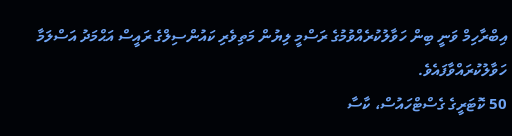އިބްރާހިމް ވަނީ ބިން ހަވާލުކުރެއްވުމުގެ ރަސްމީ ލިޔުން މަތިވެރި ކައުންސިލްގެ ރައީސް އަޙްމަދު އަސްލަމާ ހަވާލުކުރައްވާފައެވެ.
50 ކޮޓަރީގެ ގެސްޓްހައުސް، ކާސާ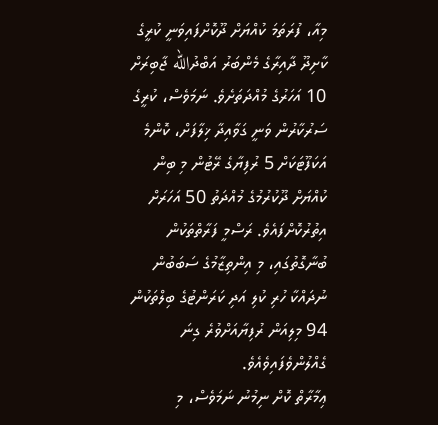މިއާ، ފުރަތަމަ ކުއްޔަށް ދޫކޮށްފައިވަނީ ކުރީގެ ކާށިދޫ ދާއިރާގެ މެންބަރު އަބްދުالله ޖާބިރަށް 10 އަހަރުގެ މުއްދަތަށެވެ. ނަމަވެސް، ކުރީގެ ސަރުކާރުން ވަނީ ގަވާއިދާ ޚިލާފަށް، ކޮންމެ އަކަފޫޓަކަށް 5 ރުފިޔާގެ ރޭޓުން މި ބިން ކުއްޔަށް ދޫކުރުމުގެ މުއްދަތު 50 އަހަރަށް އިތުރުކޮށްފައެވެ. ރަސްމީ ފަރާތްތަކުން ބުނާގޮތުގައި، މި އިންތިޒާމުގެ ސަބަބުން ނުދައްކާ ހުރި ކުލި އަދި ކަރަންޓުގެ ބިލްތަކުން 94 މިލިއަން ރުފިޔާއަށްވުރެ ގިނަ ގެއްލުންވެފައިވެއެވެ.
ޢިމާރާތް ކޮށް ނިމުނު ނަމަވެސް، މި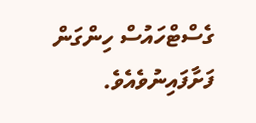ގެސްޓްހައުސް ހިންގަން ފަށާފައިނުވެއެވެ.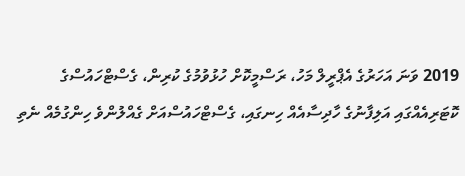2019 ވަނަ އަހަރުގެ އެޕްރީލް މަހު، ރަސްމީކޮށް ހުޅުވުމުގެ ކުރިން، ގެސްޓްހައުސްގެ ކޮޓަރިއެއްގައި އަލިފާނުގެ ހާދިސާއެއް ހިނގައި، ގެސްޓްހައުސްއަށް ގެއްލުންވެ ހިންގުމެއް ނެތި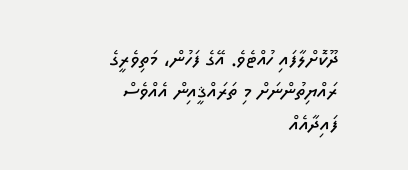ދޫކޮށްލާފައި ހުއްޓެވެ. އޭގެ ފަހުން، މަތިވެރީގެ ރައްޔިތުންނަށް މި ތަރައްޤީއިން އެއްވެސް ފައިދާއެއް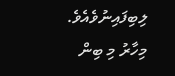ލިބިފައިނުވެއެވެ.
މިހާރު މި ބިން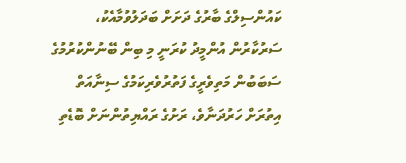ކައުންސިލްގެ ބާރުގެ ދަށަށް ބަދަލުވުމާއެކު، ސަރުކާރުން އުންމީދު ކުރަނީ މި ބިން ބޭނުންކުރުމުގެ ސަބަބުން މަތިވެރީގެ ފަތުރުވެރިކަމުގެ ސިނާއަތް އިތުރަށް ހަރުދަނާވެ، ރަށުގެ ރައްޔިތުންނަށް ބޮޑެތި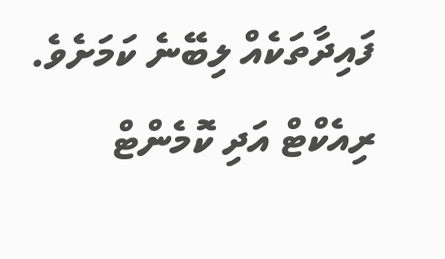ފައިދާތަކެއް ލިބޭނެ ކަމަށެވެ.
ރިއެކްޓް އަދި ކޮމެންޓް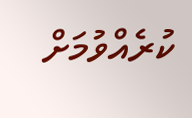ކުރެއްވުމަށް